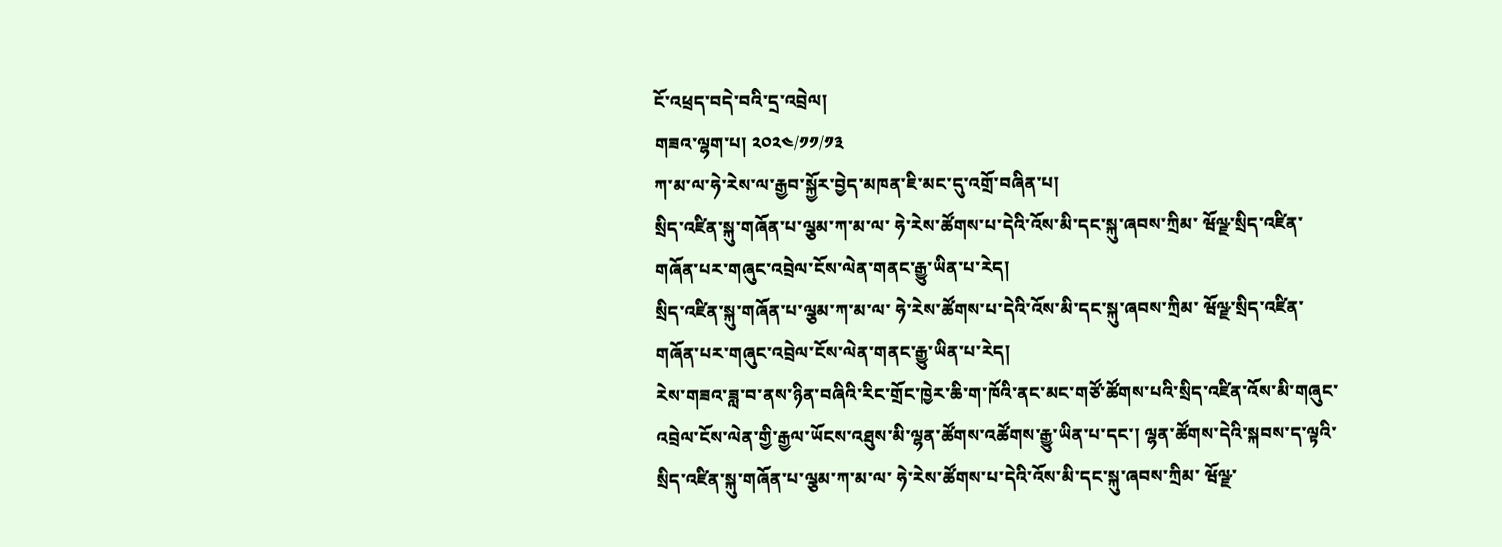ངོ་འཕྲད་བདེ་བའི་དྲ་འབྲེལ།
གཟའ་ལྷག་པ། ༢༠༢༤/༡༡/༡༣
ཀ་མ་ལ་ཧེ་རེས་ལ་རྒྱབ་སྐྱོར་བྱེད་མཁན་ཇི་མང་དུ་འགྲོ་བཞིན་པ།
སྲིད་འཛིན་སྐུ་གཞོན་པ་ལྕམ་ཀ་མ་ལ་ ཧེ་རེས་ཚོགས་པ་དེའི་འོས་མི་དང་སྐུ་ཞབས་ཀྲིམ་ ཝོལྫ་སྲིད་འཛིན་གཞོན་པར་གཞུང་འབྲེལ་ངོས་ལེན་གནང་རྒྱུ་ཡིན་པ་རེད།
སྲིད་འཛིན་སྐུ་གཞོན་པ་ལྕམ་ཀ་མ་ལ་ ཧེ་རེས་ཚོགས་པ་དེའི་འོས་མི་དང་སྐུ་ཞབས་ཀྲིམ་ ཝོལྫ་སྲིད་འཛིན་གཞོན་པར་གཞུང་འབྲེལ་ངོས་ལེན་གནང་རྒྱུ་ཡིན་པ་རེད།
རེས་གཟའ་ཟླ་བ་ནས་ཉིན་བཞིའི་རིང་གྲོང་ཁྱེར་ཆི་ག་ཁོའི་ནང་མང་གཙོ་ཚོགས་པའི་སྲིད་འཛིན་འོས་མི་གཞུང་འབྲེལ་ངོས་ལེན་གྱི་རྒྱལ་ཡོངས་འཐུས་མི་ལྷན་ཚོགས་འཚོགས་རྒྱུ་ཡིན་པ་དང་། ལྷན་ཚོགས་དེའི་སྐབས་ད་ལྟའི་སྲིད་འཛིན་སྐུ་གཞོན་པ་ལྕམ་ཀ་མ་ལ་ ཧེ་རེས་ཚོགས་པ་དེའི་འོས་མི་དང་སྐུ་ཞབས་ཀྲིམ་ ཝོལྫ་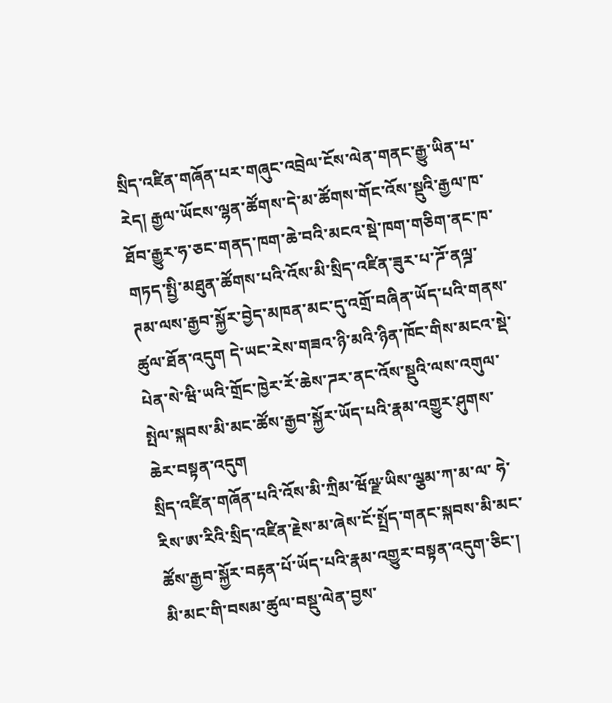སྲིད་འཛིན་གཞོན་པར་གཞུང་འབྲེལ་ངོས་ལེན་གནང་རྒྱུ་ཡིན་པ་རེད། རྒྱལ་ཡོངས་ལྷན་ཚོགས་དེ་མ་ཚོགས་གོང་འོས་སྡུའི་རྒྱལ་ཁ་ཐོབ་རྒྱུར་ཧ་ཅང་གནད་ཁག་ཆེ་བའི་མངའ་སྡེ་ཁག་གཅིག་ནང་ཁ་གཏད་སྤྱི་མཐུན་ཚོགས་པའི་འོས་མི་སྲིད་འཛིན་ཟུར་པ་ཌོ་ནལྜ་ ཊམ་ལས་རྒྱབ་སྐྱོར་བྱེད་མཁན་མང་དུ་འགྲོ་བཞིན་ཡོད་པའི་གནས་ཚུལ་ཐོན་འདུག དེ་ཡང་རེས་གཟའ་ཉི་མའི་ཉིན་ཁོང་གིས་མངའ་སྡེ་པེན་སེ་ཝི་ཡའི་གྲོང་ཁྱེར་རོ་ཆེས་ཌར་ནང་འོས་སྡུའི་ལས་འགུལ་སྤེལ་སྐབས་མི་མང་ཚོས་རྒྱབ་སྐྱོར་ཡོད་པའི་རྣམ་འགྱུར་ཤུགས་ཆེར་བསྟན་འདུག
སྲིད་འཛིན་གཞོན་པའི་འོས་མི་ཀྲིམ་ཝོལྫ་ཡིས་ལྕམ་ཀ་མ་ལ་ ཧེ་རིས་ཨ་རིའི་སྲིད་འཛིན་རྗེས་མ་ཞེས་ངོ་སྤྲོད་གནང་སྐབས་མི་མང་ཚོས་རྒྱབ་སྐྱོར་བརྟན་པོ་ཡོད་པའི་རྣམ་འགྱུར་བསྟན་འདུག་ཅིང་། མི་མང་གི་བསམ་ཚུལ་བསྡུ་ལེན་བྱས་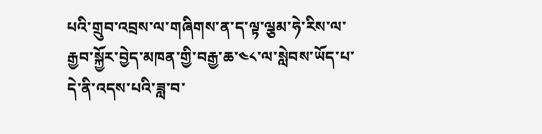པའི་གྲུབ་འབྲས་ལ་གཞིགས་ན་ད་ལྟ་ལྕམ་ཧེ་རིས་ལ་རྒྱབ་སྐྱོར་བྱེད་མཁན་གྱི་བརྒྱ་ཆ་༤༨་ལ་སླེབས་ཡོད་པ་དེ་ནི་འདས་པའི་ཟླ་བ་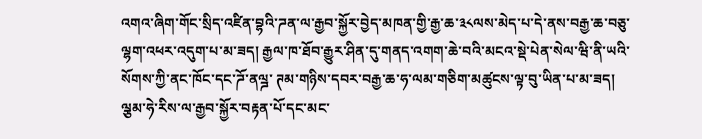འགའ་ཞིག་གོང་སྲིད་འཛིན་བྷའི་ཌན་ལ་རྒྱབ་སྐྱོར་བྱེད་མཁན་གྱི་རྒྱ་ཆ་༣༨ལས་མེད་པ་དེ་ནས་བརྒྱ་ཆ་བཅུ་ལྷག་འཕར་འདུག་པ་མ་ཟད། རྒྱལ་ཁ་ཐོབ་རྒྱུར་ཤིན་དུ་གནད་འགག་ཆེ་བའི་མངའ་སྡེ་པེན་སེལ་ཝི་ནི་ཡའི་སོགས་ཀྱི་ནང་ཁོང་དང་ཌོ་ནལྜ་ ཊམ་གཉིས་དབར་བརྒྱ་ཆ་ཧ་ལམ་གཅིག་མཚུངས་ལྟ་བུ་ཡིན་པ་མ་ཟད། ལྕམ་ཧེ་རིས་ལ་རྒྱབ་སྐྱོར་བརྟན་པོ་དང་མང་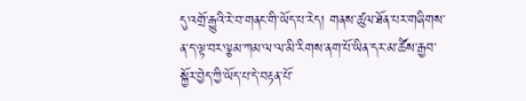དུ་འགྲོ་རྒྱུའི་རེ་བ་གནང་གི་ཡོད་པ་རེད། གནས་ཚུལ་ཐོན་པར་གཞིགས་ན་ད་ལྟ་བར་ལྕམ་ཀམ་ལ་ལ་མི་རིགས་ནག་པོ་ཡིན་དར་མ་ཚོེས་རྒྱབ་སྐྱོར་བྱེད་ཀྱི་ཡོད་པ་དེ་བརྟན་པོ་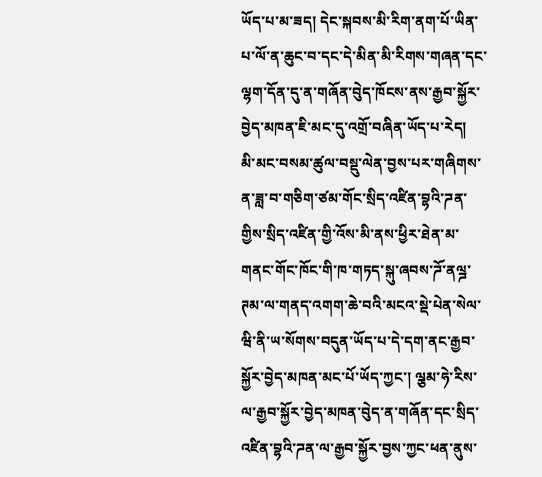ཡོད་པ་མ་ཟད། དེང་སྐབས་མི་རིག་ནག་པོ་ཡིན་པ་ལོ་ན་ཆུང་བ་དང་དེ་མིན་མི་རིགས་གཞན་དང་ལྷག་དོན་དུ་ན་གཞོན་བེུད་ཁོངས་ནས་རྒྱབ་སྐྱོར་བྱེད་མཁན་ཇི་མང་དུ་འགྲོ་བཞིན་ཡོད་པ་རེད།
མི་མང་བསམ་ཚུལ་བསྡུ་ལེན་བྱས་པར་གཞིགས་ན་ཟླ་བ་གཅིག་ཙམ་གོང་སྲིད་འཛིན་བྷའི་ཌན་གྱིས་སྲིད་འཛིན་གྱི་འོས་མི་ནས་ཕྱིར་ཐེན་མ་གནང་གོང་ཁོང་གི་ཁ་གཏད་སྐུ་ཞབས་ཌོ་ནལྜ་ ཊམ་ལ་གནད་འགག་ཆེ་བའི་མངའ་སྡེ་པེན་སེལ་ཝི་ནི་ཡ་སོགས་བདུན་ཡོད་པ་དེ་དག་ནང་རྒྱབ་སྐྱོར་བྱེད་མཁན་མང་པོ་ཡོད་ཀྱང་། ལྕམ་ཧེ་རིས་ལ་རྒྱབ་སྐྱོར་བྱེད་མཁན་བེུད་ན་གཞོན་དང་སྲིད་འཛིན་བྷའི་ཌན་ལ་རྒྱབ་སྐྱོར་བྱས་ཀྱང་ཕན་ནུས་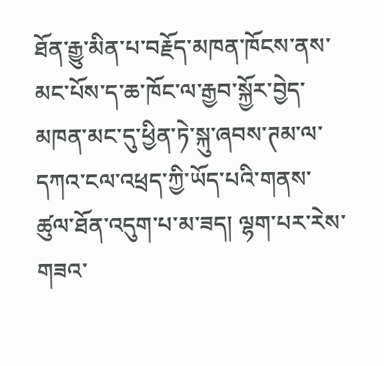ཐོན་རྒྱུ་མིན་པ་བརྗོད་མཁན་ཁོངས་ནས་མང་པོས་ད་ཆ་ཁོང་ལ་རྒྱབ་སྐྱོར་བྱེད་མཁན་མང་དུ་ཕྱིན་ཏེ་སྐུ་ཞབས་ཊམ་ལ་དཀའ་ངལ་འཕྲད་ཀྱི་ཡོད་པའི་གནས་ཚུལ་ཐོན་འདུག་པ་མ་ཟད། ལྷག་པར་རེས་གཟའ་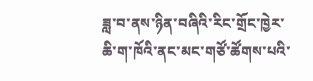ཟླ་བ་ནས་ཉིན་བཞིའི་རིང་གྲོང་ཁྱེར་ཆི་ག་ཁོའི་ནང་མང་གཙོ་ཚོགས་པའི་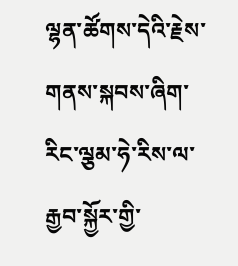ལྷན་ཚོགས་དེའི་རྗེས་གནས་སྐབས་ཞིག་རིང་ལྕམ་ཧེ་རིས་ལ་རྒྱབ་སྐྱོར་གྱི་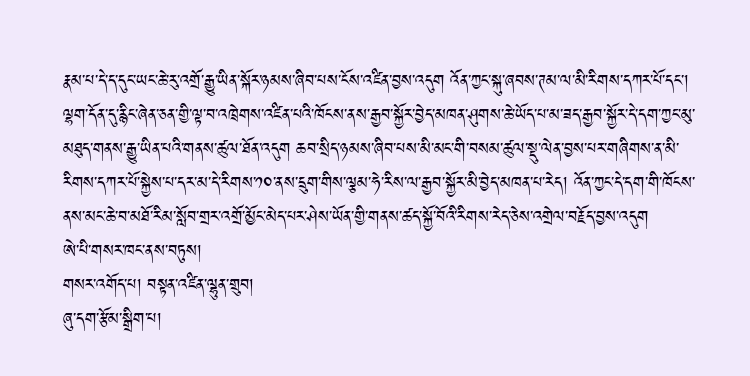རྣམ་པ་དེ་ད་དུང་ཡང་ཆེ་རུ་འགྲོ་རྒྱུ་ཡིན་སྐོར་ཉམས་ཞིབ་པས་ངོས་འཛིན་བྱས་འདུག འོན་ཀྱང་སྐུ་ཞབས་ཊམ་ལ་མི་རིགས་དཀར་པོ་དང་། ལྷག་དོན་དུ་རྙིང་ཞེན་ཅན་གྱི་ལྟ་བ་འཁྲེགས་འཛིན་པའི་ཁོངས་ནས་རྒྱབ་སྐྱོར་བྱེད་མཁན་ཤུགས་ཆེ་ཡོད་པ་མ་ཟད་རྒྱབ་སྐྱོར་དེ་དག་ཀྱང་མུ་མཐུད་གནས་རྒྱུ་ཡིན་པའི་གནས་ཚུལ་ཐོན་འདུག ཆབ་སྲིད་ཉམས་ཞིབ་པས་མི་མང་གི་བསམ་ཚུལ་སྡུ་ལེན་བྱས་པར་གཞིགས་ན་མི་རིགས་དཀར་པོ་སྐྱེས་པ་དར་མ་དེ་རིགས་༡༠་ནས་དྲུག་གིས་ལྕམ་ཧེ་རིས་ལ་རྒྱབ་སྐྱོར་མི་བྱེད་མཁན་པ་རེད། འོན་ཀྱང་དེ་དག་གི་ཁོངས་ནས་མང་ཆེ་བ་མཐོ་རིམ་སློབ་གྲར་འགྲོ་མྱོང་མེད་པར་ཤེས་ཡོན་གྱི་གནས་ཚད་སྐྱོ་བོའི་རིགས་རེད་ཅེས་འགྲེལ་བརྗོད་བྱས་འདུག
ཨེ་པི་གསར་ཁང་ནས་བཏུས།
གསར་འགོད་པ། བསྟན་འཛིན་ལྷུན་གྲུབ།
ཞུ་དག་རྩོམ་སྒྲིག་པ།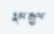རྣམ་རྒྱལ་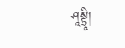ཤཱསྟྲཱི།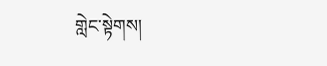གླེང་སྟེགས།